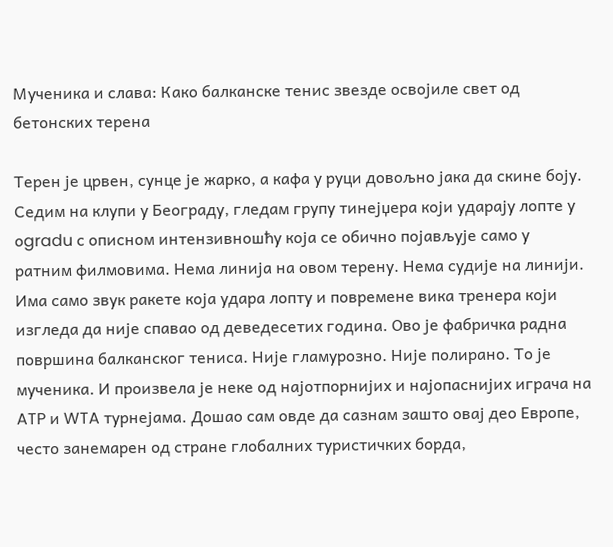Мученика и слава: Како балканске тенис звезде освојиле свет од бетонских терена

Терен је црвен, сунце је жарко, а кафа у руци довољно јака да скине боју. Седим на клупи у Београду, гледам групу тинејџера који ударају лопте у оgradu с описном интензивношћу која се обично појављује само у ратним филмовима. Нема линија на овом терену. Нема судије на линији. Има само звук ракетe која удара лопту и повремене вика тренера који изгледа да није спавао од деведесетих година. Ово је фабричка радна површина балканског тениса. Није гламурозно. Није полирано. То је мученика. И произвела је неке од најотпорнијих и најопаснијих играча на ATP и WTA турнејама. Дошао сам овде да сазнам зашто овај део Европе, често занемарен од стране глобалних туристичких борда,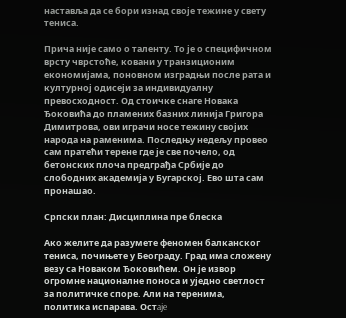наставља да се бори изнад своје тежине у свету тениса.

Прича није само о таленту. То је о специфичном врсту чврстоће, ковани у транзиционим економијама, поновном изградњи после рата и културној одисеји за индивидуалну превосходност. Од стоичке снаге Новака Ђоковића до пламених базних линија Григора Димитрова, ови играчи носе тежину својих народа на раменима. Последњу недељу провео сам пратећи терене где је све почело, од бетонских плоча предграђа Србије до слободних академија у Бугарској. Ево шта сам пронашао.

Српски план: Дисциплина пре блеска

Ако желите да разумете феномен балканског тениса, почињете у Београду. Град има сложену везу са Новаком Ђоковићем. Он је извор огромне националне поноса и уједно светлост за политичке споре. Али на теренима, политика испарава. Остaje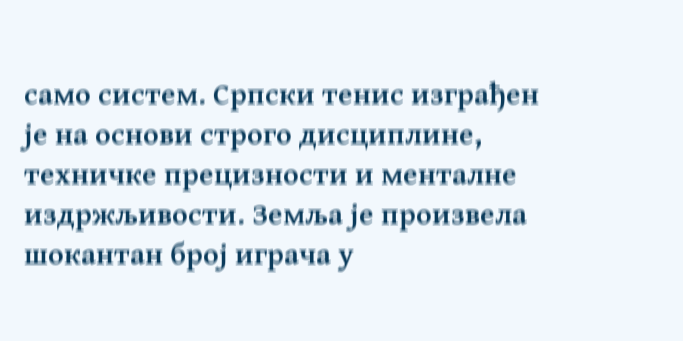само систем. Српски тенис изграђен је на основи строго дисциплине, техничке прецизности и менталне издржљивости. Земља је произвела шокантан број играча у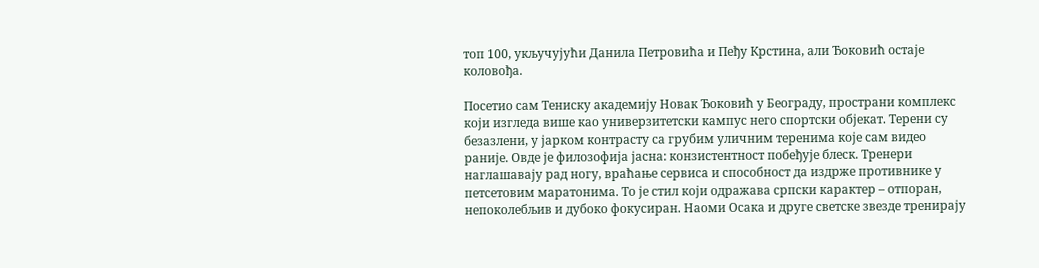топ 100, укључујући Данила Петровића и Пеђу Крстина, али Ђоковић остаје коловођа.

Посетио сам Тениску академију Новак Ђоковић у Београду, пространи комплекс који изгледа више као универзитетски кампус него спортски објекат. Терени су безазлени, у јарком контрасту са грубим уличним теренима које сам видео раније. Овде је филозофија јасна: конзистентност побеђује блеск. Тренери наглашавају рад ногу, враћање сервисa и способност да издрже противнике у петсетовим маратонима. То је стил који одражава српски карактер – отпоран, непоколебљив и дубоко фокусиран. Наоми Осака и друге светске звезде тренирају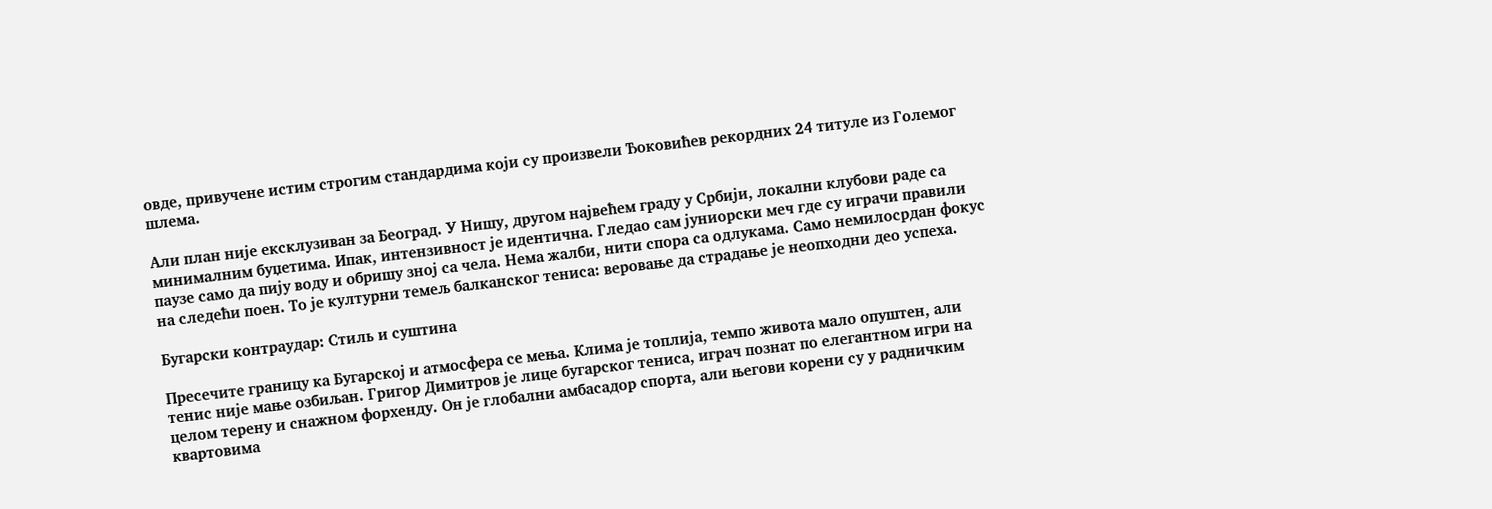овде, привучене истим строгим стандардима који су произвели Ђоковићев рекордних 24 титуле из Големог шлема.

Али план није ексклузиван за Београд. У Нишу, другом највећем граду у Србији, локални клубови раде са минималним буџетима. Ипак, интензивност је идентична. Гледао сам јуниорски меч где су играчи правили паузе само да пију воду и обришу зној са чела. Нема жалби, нити спора са одлукама. Само немилосрдан фокус на следећи поен. То је културни темељ балканског тениса: веровање да страдање је неопходни део успеха.

Бугарски контраудар: Стиль и суштина

Пресечите границу ка Бугарској и атмосфера се мења. Клима је топлија, темпо живота мало опуштен, али тенис није мање озбиљан. Григор Димитров је лице бугарског тениса, играч познат по елегантном игри на целом терену и снажном форхенду. Он је глобални амбасадор спорта, али његови корени су у радничким квартовима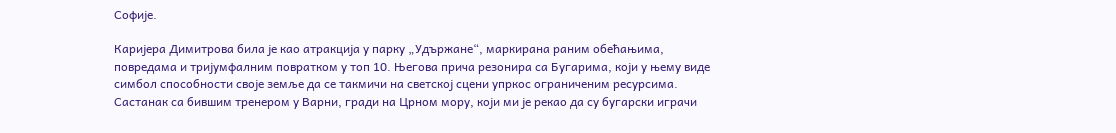Софије.

Каријера Димитрова била је као атракција у парку „Удържане“, маркирана раним обећањима, повредама и тријумфалним повратком у топ 10. Његова прича резонира са Бугарима, који у њему виде симбол способности своје земље да се такмичи на светској сцени упркос ограниченим ресурсима. Састанак са бившим тренером у Варни, гради на Црном мору, који ми је рекао да су бугарски играчи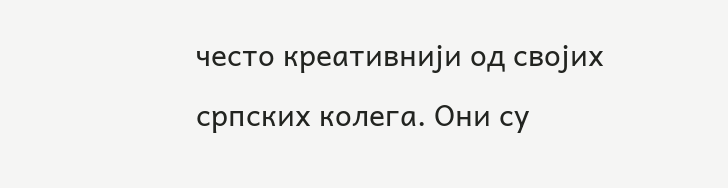често креативнији од својих српских колега. Они су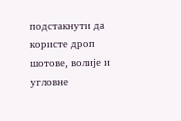подстакнути да користе дроп шотове, волије и угловне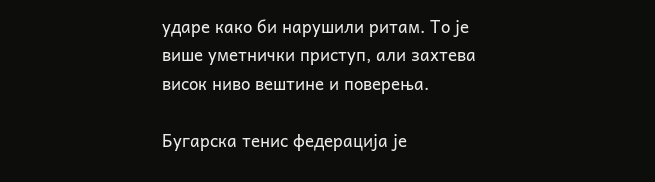ударe како би нарушили ритам. То је више уметнички приступ, али захтева висок ниво вештине и поверења.

Бугарска тенис федерација је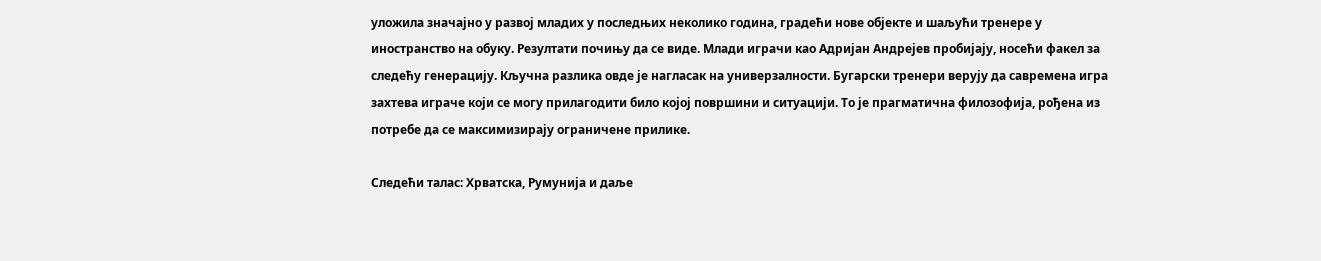уложила значајно у развој младих у последњих неколико година, градећи нове објекте и шаљући тренере у иностранство на обуку. Резултати почињу да се виде. Млади играчи као Адријан Андрејев пробијају, носећи факел за следећу генерацију. Кључна разлика овде је нагласак на универзалности. Бугарски тренери верују да савремена игра захтева играче који се могу прилагодити било којој површини и ситуацији. То је прагматична филозофија, рођена из потребе да се максимизирају ограничене прилике.

Следећи талас: Хрватска, Румунија и даље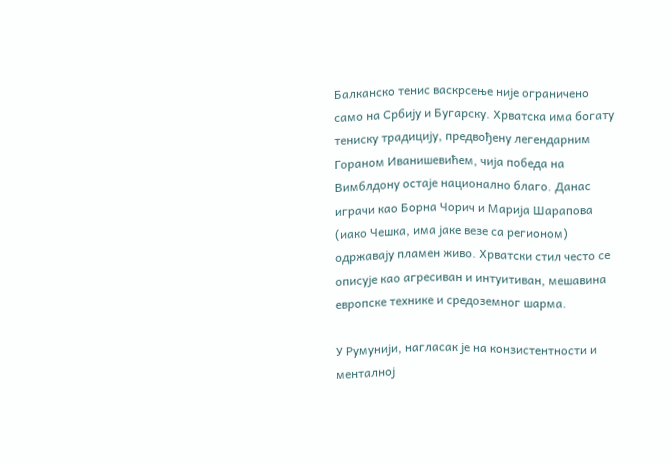Балканско тенис васкрсење није ограничено само на Србију и Бугарску. Хрватска има богату тениску традицију, предвођену легендарним Гораном Иванишевићем, чија победа на Вимблдону остаје национално благо. Данас играчи као Борна Чорич и Марија Шарапова (иако Чешка, има јаке везе са регионом) одржавају пламен живо. Хрватски стил често се описује као агресиван и интуитиван, мешавина европске технике и средоземног шарма.

У Румунији, нагласак је на конзистентности и менталној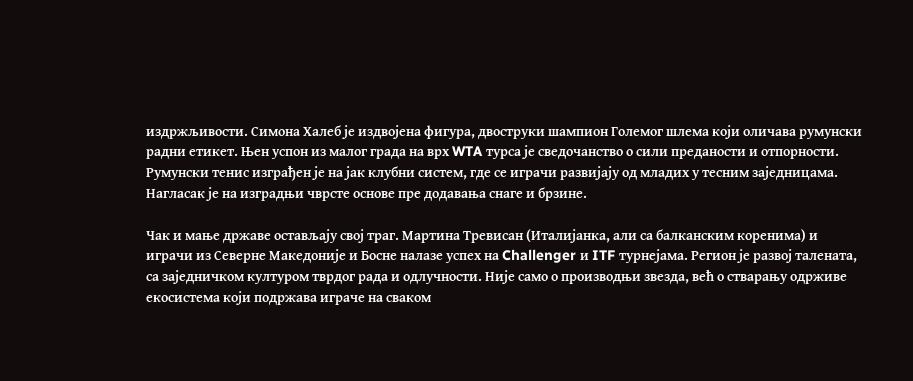издржљивости. Симона Халеб је издвојена фигура, двоструки шампион Големог шлема који оличава румунски радни етикет. Њен успон из малог града на врх WTA турса је сведочанство о сили преданости и отпорности. Румунски тенис изграђен је на јак клубни систем, где се играчи развијају од младих у тесним заједницама. Нагласак је на изградњи чврсте основе пре додавања снаге и брзине.

Чак и мање државе остављају свој траг. Мартина Тревисан (Италијанка, али са балканским коренима) и играчи из Северне Македоније и Босне налазе успех на Challenger и ITF турнејама. Регион је развој талената, са заједничком културом тврдог рада и одлучности. Није само о производњи звезда, већ о стварању одрживе екосистема који подржава играче на сваком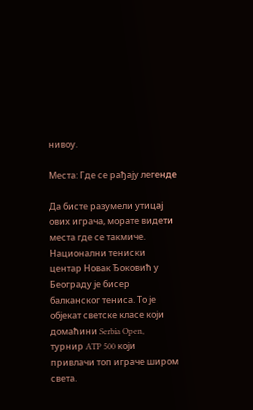нивоу.

Места: Где се рађају легенде

Да бисте разумели утицај ових играча, морате видети места где се такмиче. Национални тениски центар Новак Ђоковић у Београду је бисер балканског тениса. То је објекат светске класе који домаћини Serbia Open, турнир ATP 500 који привлачи топ играче широм света.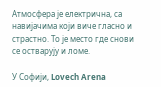Атмосфера је електрична, са навијачима који виче гласно и страстно. То је место где снови се остварују и ломе.

У Софији, Lovech Arena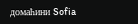домаћини Sofia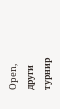Open, други турнир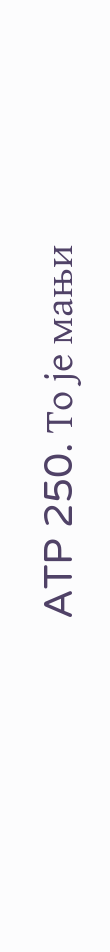ATP 250. То је мањи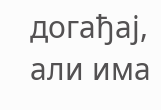догађај, али има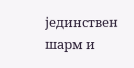јединствен шарм и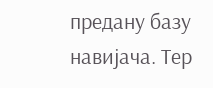предану базу навијача. Тер